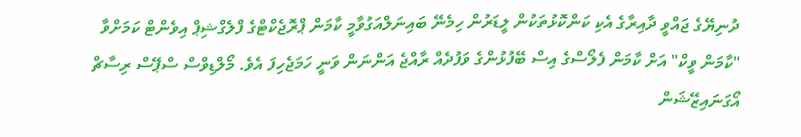ދުނިޔޭގެ ޖައްވީ ދާއިރާގެ އެކި ކަންކޮޅުތަކުން ލީޑަރުން ހިމެނޭ ބައިނަލްއަގުވާމީ ކާމަން ޕްރޮޖެކްޓްގެ ފްލެގްޝިޕް އިވެންޓް ކަމަށްވާ "ކާމަން ވީކް" އަށް ކާމަން ފެލޯސްގެ އިސް ބޭފުޅުންގެ ވަފުދެއް ރާއްޖެ އަންނަން ވަނީ ހަމަޖެހިފަ އެވެ. މޯލްޑިވްސް ސްޕޭސް ރިސާޗް އޯގަނައިޒޭޝަން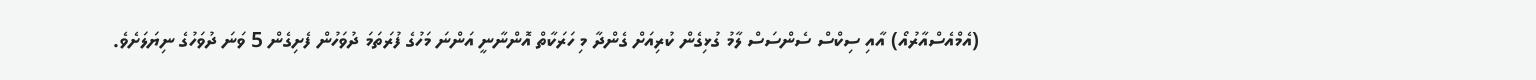(އެމްއެސްއާރުއޯ) އާއި ސިކްސް ސެންސަސް ލާމު ގުޅިގެން ކުރިއަށް ގެންދާ މި ހަރަކާތް އޮންނާނީ އަންނަ މަހުގެ ފުރަތަމަ ދުވަހުން ފެށިގެން 5 ވަނަ ދުވަހުގެ ނިޔަލަށެވެ.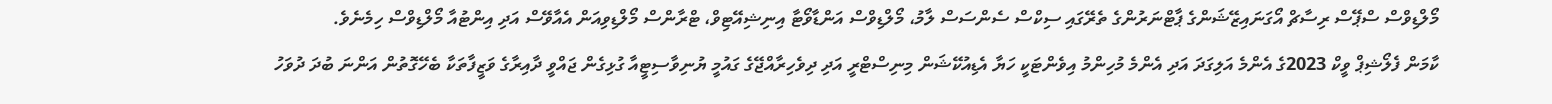މޯލްޑިވްސް ސްޕޭސް ރިސާޗް އޯގަނައިޒޭޝަންގެ ޕާޓްނަރުންގެ ތެރޭގައި ސިކްސް ސެންސަސް ލާމު، މޯލްޑިވްސް އަންޑާވޯޓާ އިނިޝިއޭޓިވް، ޓްރާންސް މޯލްޑިވިއަން އެއާވޭސް އަދި އިންޓުއާ މޯލްޑިވްސް ހިމެނެވެ.
ކާމަން ފެލޯޝިޕް ވީކް 2023ގެ އެންމެ އަލިގަދަ އަދި އެންމެ މުހިންމު އިވެންޓަކީ ހަޔާ އެޑިއުކޭޝަން މިނިސްޓްރީ އަދި ދިވެހިރާއްޖޭގެ ގައުމީ ޔުނިވާސިޓީއާ ގުޅިގެން ޖައްވީ ދާއިރާގެ ވަޒީފާތަކާ ބެހޭގޮތުން އަންނަ ބުދަ ދުވަހު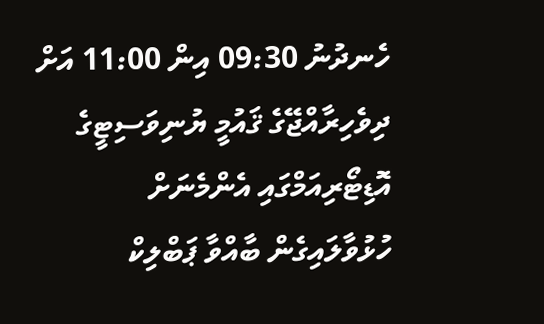ހެނދުނު 09:30 އިން 11:00 އަށް ދިވެހިރާއްޖޭގެ ޤައުމީ ޔުނިވަސިޓީގެ އޮޑިޓޯރިއަމްގައި އެންމެނަށް ހުޅުވާލައިގެން ބާއްވާ ޕަބްލިކް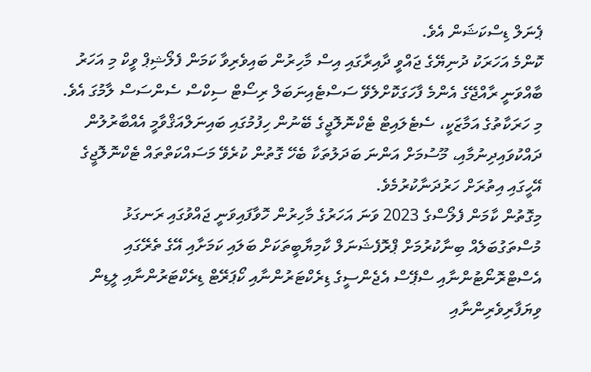ޕެނަލް ޑިސްކަޝަން އެވެ.
ކޮންމެ އަހަރަކު ދުނިޔޭގެ ޖައްވީ ދާއިރާގައި އިސް މާހިރުން ބައިވެރިވާ ކަމަން ފެލޯޝިޕް ވީކް މި އަހަރު ބާއްވަނީ ރާއްޖޭގެ އެންމެ ފާހަގަކޮށްލެވޭ ސަސްޓެއިނަބަލް ރިސޯޓް ސިކްސް ސެންސަސް ލާމުގަ އެވެ. މި ހަރަކާތުގެ އަމާޒަކީ، ސެޓެލައިޓް ޓެކްނޮލޮޖީގެ ބޭނުން ހިފުމުގައި ބައިނަލްއަޤްވާމީ އެއްބާރުލުން ދައްކުވައިދިނުމާއި، މޫސުމަށް އަންނަ ބަދަލުތަކާ ބެހޭ ގޮތުން ކުރެވޭ މަސައްކަތްތައް ޓެކްނޮލޮޖީގެ އޭހީގައި އިތުރަށް ހަރުދަނާކުރުމެވެ.
މިގޮތުން ކާމަން ފެލޯސްގެ 2023 ވަނަ އަހަރުގެ މާހިރުން ހޮވާފައިވަނީ ޖައްވުގައި ރަނގަޅު މުސްތަގުބަލެއް ބިނާކުރުމަށް ޕްރޮފެޝަނަލް ކާމިޔާބީތަކަށް ބަލައި ކަމަށާއި އޭގެ ތެރޭގައި އެސްޓްރޮނޯޓުންނާއި ސްޕޭސް އެޖެންސީގެ ޑިރެކްޓަރުންނާއި ކޯޕަރޭޓް ޑިރެކްޓަރުންނާއި ލީޑިން ވިޔަފާރިވެރިންނާއި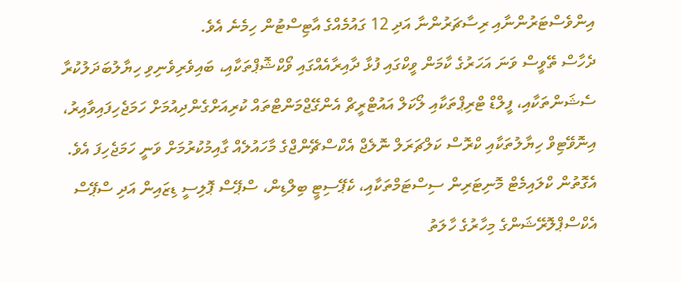އިންވެސްޓަރުންނާއި ރިސާޗަރުންނާ އަދި 12 ގައުމެއްގެ އާޓިސްޓުން ހިމެނެ އެވެ.
ދެހާސް ތޭވީސް ވަނަ އަހަރުގެ ކާމަން ވީކްގައި ފުޅާ ދާއިރާއެއްގައި ވޯކްޝޮޕްތަކާއި، ބައިވެރިވެނިވި ހިޔާލުބަދަލުކުރާ ސެޝަންތަކާއި، ފީލްޑް ޓްރިޕްތަކާއި ލޯކަލް އައުޓްރީޗް އެންގޭޖްމަންޓްތައް ކުރިއަށްގެންދިއުމަށް ހަމަޖެހިފައިވާއިރު، އިނޮވޭޓިވް ހިޔާލުތަކާއި ކްރޮސް ކަލްޗަރަލް ނޮލެޖް އެކްސްޗޭންޖްގެ މާހައުލެއް ގާއިމުކުރުމަށް ވަނީ ހަމަޖެހިފަ އެވެ. އެގޮތުން ކްލައިމެޓް މޮނިޓަރިން ސިސްޓަމްތަކާއި، ކެޕޭސިޓީ ބިލްޑިން، ސްޕޭސް ޕޮލިސީ ޑިޒައިން އަދި ސްޕޭސް އެކްސްޕްލޮރޭޝަންގެ މިހާރުގެ ހާލަތު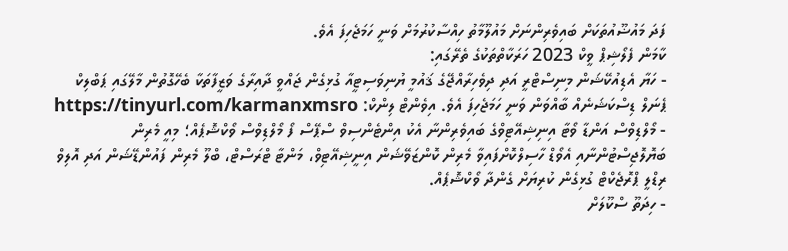ފަދަ މައުޟޫއުތަކަށް ބައިވެރިންނަށް މައުލޫމާތު ހިއްސާކުރުމަށް ވަނީ ހަމަޖެހިފަ އެވެ.
ކާމަން ފެލޯޝިޕް ވީކް 2023 ހަރަކާތްތަކުގެ ތެރޭގައި:
- ހަޔާ އެޑިއުކޭޝަން މިނިސްޓްރީ އަދި ދިވެހިރާއްޖޭގެ ޤައުމީ ޔުނިވަސިޓީއާ ގުޅިގެން ޖައްވީ ދާއިރާގެ ވަޒީފާތަކާ ބެހޭގޮތުން މާލޭގައި ޕަބްލިކް ޕެނަލް ޑިސްކަޝަނެއް ބާއްވަން ވަނީ ހަމަޖެހިފަ އެވެ. އިވެންޓް ލިންކް: https://tinyurl.com/karmanxmsro
- މޯލްޑިވްސް އަންޑާ ވޯޓާ އިނިޝިއޭޓިވްގެ ބައިވެރިންނާ އެކު އިންޓެންސިވް ސްޕޭސް ފޯ މޯލްޑިވްސް ވޯކްޝޮޕެއް؛ މިއީ މެރިން ބަޔޮލޮޖިސްޓުންނާއި އެވޯޑް ހާސިލްކޮށްފައިވާ މެރިން ކޮންޒަވޭޝަން އިނީޝިއޭޓިވް، މަންޓާ ޓްރަސްޓް، ބްލޫ މެރިން ފައުންޑޭޝަން އަދި އޮލިވް ރިޑްލީ ޕްރޮޖެކްޓް ގުޅިގެން ކުރިޔަށް ގެންދާ ވޯކްޝޮޕެއް.
- ހިދަތޫ ސްކޫލަށް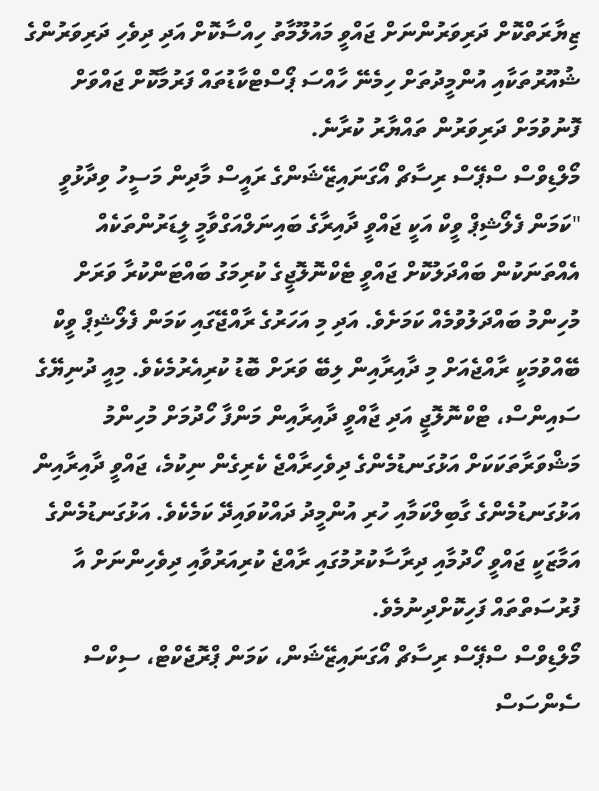ޒިޔާރަތްކޮށް ދަރިވަރުންނަށް ޖައްވީ މައުލޫމާތު ހިއްސާކޮށް އަދި ދިވެހި ދަރިވަރުންގެ ޝުއޫރުތަކާއި އުންމީދުތަށް ހިމެނޭ ހާއްސަ ޕޯސްޓްކާޑުތައް ފަރުމާކޮށް ޖައްވަށް ފޮނުވުމަށް ދަރިވަރުން ތައްޔާރު ކުރާނެ.
މޯލްޑިވްސް ސްޕޭސް ރިސާޗް އޯގަނައިޒޭޝަންގެ ރައީސް މާދިން މަސީހު ވިދާޅުވީ "ކަމަން ފެލޯޝިޕް ވީކް އަކީ ޖައްވީ ދާއިރާގެ ބައިނަލްއަގްވާމީ ލީޑަރުންތަކެއް އެއްތަނަކުން ބައްދަލުކޮށް ޖައްވީ ޓެކްނޮލޮޖީގެ ކުރިމަގު ބައްޓަންކުރާ ވަރަށް މުހިންމު ބައްދަލުވުމެއް ކަމަށެވެ. އަދި މި އަހަރުގެ ރާއްޖޭގައި ކަމަން ފެލޯޝިޕް ވީކް ބޭއްވުމަކީ ރާއްޖެއަށް މި ދާއިރާއިން ލިބޭ ވަރަށް ބޮޑު ކުރިއެރުމެކެވެ. މިއީ ދުނިޔޭގެ ސައިންސް، ޓްކްނޮލޮޖީ އަދި ޖާއްވީ ދާއިރާއިން މަންފާ ހޯދުމަށް މުހިންމު މަޝްވަރާތަކަކަށް އަޅުގަނޑުމެންގެ ދިވެހިރާއްޖެ ކެރިގެން ނިކުމެ، ޖައްވީ ދާއިރާއިން އަޅުގަނޑުމެންގެ ގާބިލްކަމާއި ހުރި އުންމީދު ދައްކުވައިދޭ ކަމެކެވެ. އަޅުގަނޑުމެންގެ އަމާޒަކީ ޖައްވީ ހޯދުމާއި ދިރާސާކުރުމުގައި ރާއްޖެ ކުރިއަރުވާއި ދިވެހިންނަށް އާ ފުރުސަތްތައް ފަހިކޮށްދިނުމެވެ.
މޯލްޑިވްސް ސްޕޭސް ރިސާޗް އޯގަނައިޒޭޝަން، ކަމަން ޕްރޮޖެކްޓް، ސިކްސް ސެންސަސް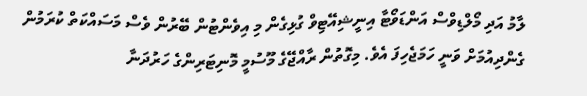ލާމު އަދި މޯލްޑިވްސް އަންޑަވޯޓާ އިނީޝިއޭޓިވް ގުޅިގެން މި އިވެންޓުން ބޭރުން ވެސް މަސައްކަތް ކުރަމުން ގެންދިއުމަށް ވަނީ ހަމަޖެހިފަ އެވެ. މިގޮތުން ރާއްޖޭގެ މޫސުމީ މޮނިޓަރިންގެ ހަރުދަނާ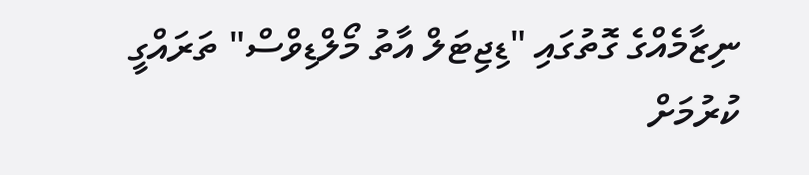ނިޒާމެއްގެ ގޮތުގައި "ޑިޖިޓަލް އާތު މޯލްޑިވްސް" ތަރައްގީ ކުރުމަށް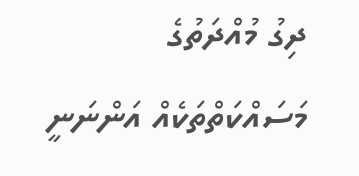ދިގު މުއްދަތުގެ މަސައްކަތްތަކެއް އަންނަނީ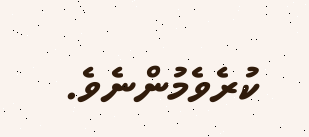ކުރެވެމުންނެވެ.